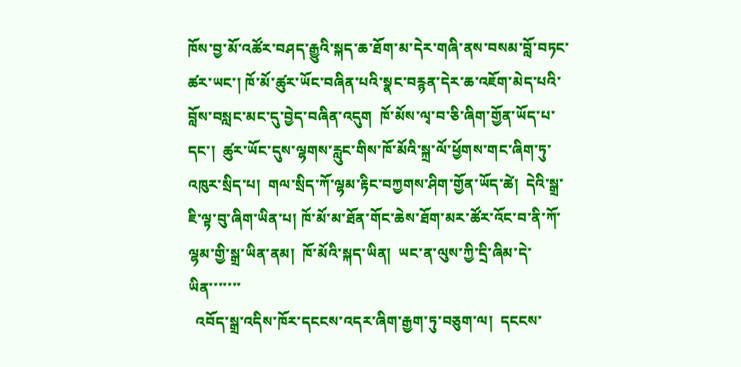ཁོས་བྱ་མོ་འཚོར་བཤད་རྒྱུའི་སྐད་ཆ་ཐོག་མ་དེར་གཞི་ནས་བསམ་བློ་བཏང་ཚར་ཡང་། ཁོ་མོ་ཚུར་ཡོང་བཞིན་པའི་སྣང་བརྙན་དེར་ཆ་འཇོག་མེད་པའི་བློས་བསླང་མང་དུ་བྱེད་བཞིན་འདུག  ཁོ་མོས་ལྭ་བ་ཅི་ཞིག་གྱོན་ཡོད་པ་དང་།  ཚུར་ཡོང་དུས་ལྷགས་རླུང་གིས་ཁོ་མོའི་སྐྲ་ལོ་ཕྱོགས་གང་ཞིག་ཏུ་འཁུར་སྲིད་པ།  གལ་སྲིད་ཀོ་ལྷམ་རྟིང་བཀྱགས་ཤིག་གྱོན་ཡོད་ཚེ།  དེའི་སྒྲ་ཇི་ལྟ་བུ་ཞིག་ཡིན་པ། ཁོ་མོ་མ་ཐོན་གོང་ཆེས་ཐོག་མར་ཚོར་འོང་བ་ནི་ཀོ་ལྷམ་གྱི་སྒྲ་ཡིན་ནམ།  ཁོ་མོའི་སྐད་ཡིན།  ཡང་ན་ལུས་ཀྱི་དྲི་ཞིམ་དེ་ཡིན་་་་་་་
  འབོད་སྒྲ་འདིས་ཁོར་དངངས་འདར་ཞིག་རྒྱག་ཏུ་བཅུག་ལ།  དངངས་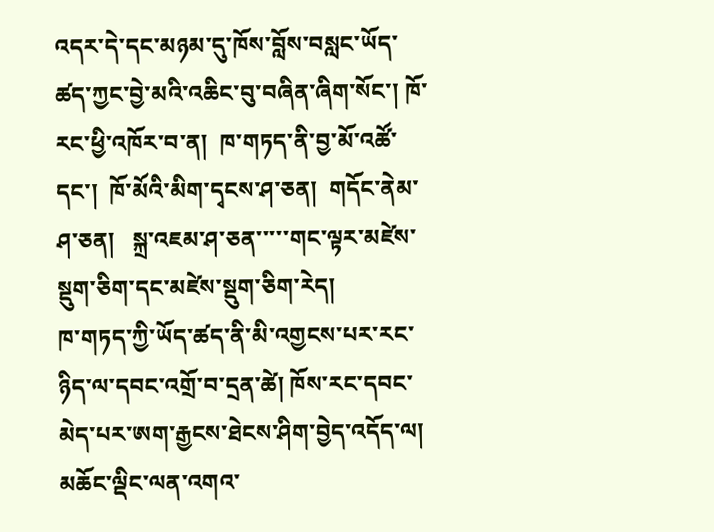འདར་དེ་དང་མཉམ་དུ་ཁོས་བློས་བསླང་ཡོད་ཚད་ཀྱང་བྱེ་མའི་འཆིང་བུ་བཞིན་ཞིག་སོང་། ཁོ་རང་ཕྱི་འཁོར་བ་ན།  ཁ་གཏད་ནི་བྱ་མོ་འཚོ་དང་།  ཁོ་མོའི་མིག་དྭངས་ཤ་ཅན།  གདོང་ནེམ་ཤ་ཅན།   སྐྲ་འཇམ་ཤ་ཅན་་་་་གང་ལྟར་མཛེས་སྡུག་ཅིག་དང་མཛེས་སྡུག་ཅིག་རེད།
ཁ་གཏད་ཀྱི་ཡོད་ཚད་ནི་མི་འགྱངས་པར་རང་ཉིད་ལ་དབང་འགྲོ་བ་དྲན་ཚེ། ཁོས་རང་དབང་མེད་པར་ཨག་རྒྱངས་ཐེངས་ཤིག་བྱེད་འདོད་ལ།  མཆོང་ལྡིང་ལན་འགའ་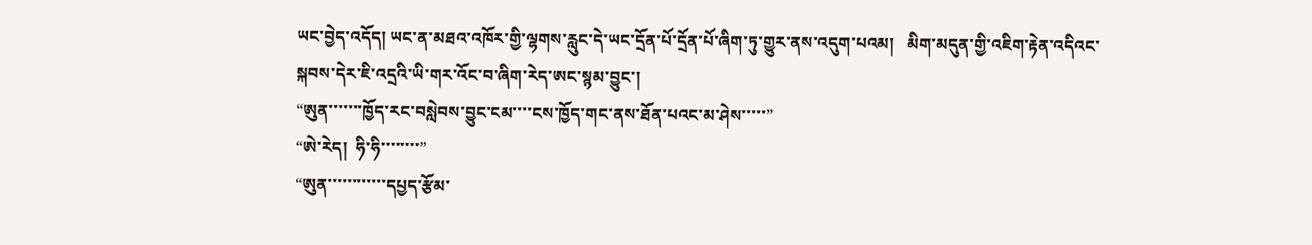ཡང་བྱེད་འདོད། ཡང་ན་མཐའ་འཁོར་གྱི་ལྷགས་རླུང་དེ་ཡང་དྲོན་པོ་དྲོན་པོ་ཞིག་ཏུ་གྱུར་ནས་འདུག་པའམ།   མིག་མདུན་གྱི་འཇིག་རྟེན་འདིའང་སྐབས་དེར་ཇི་འདྲའི་ཡི་གར་འོང་བ་ཞིག་རེད་ཨང་སྙམ་བྱུང་།
“ཨུན་་་་་་་ཁྱོད་རང་བསླེབས་བྱུང་ངམ་་་་ངས་ཁྱོད་གང་ནས་ཐོན་པའང་མ་ཤེས་་་་་”
“ཨེ་རེད།  ཧི་ཧི་་་་་་་་”
“ཨུན་་་་་་་་་་་་དཔྱད་རྩོམ་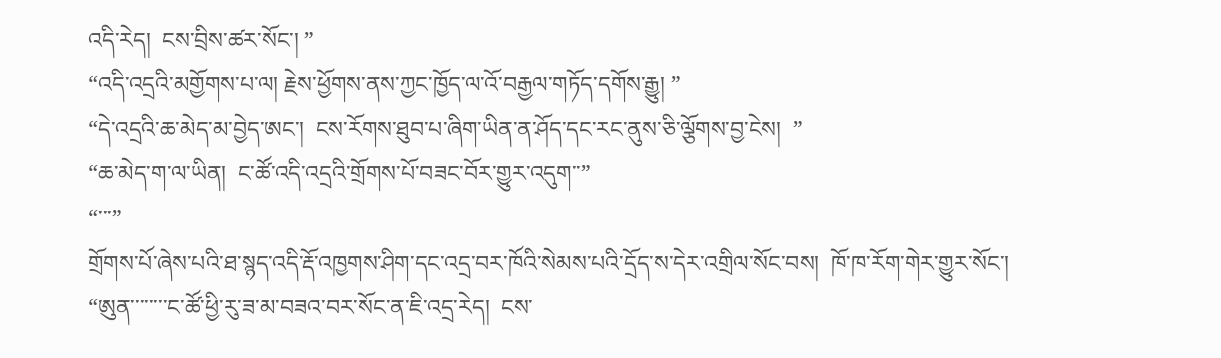འདི་རེད།  ངས་བྲིས་ཚར་སོང་། ”
“འདི་འདྲའི་མགྱོགས་པ་ལ། རྗེས་ཕྱོགས་ནས་ཀྱང་ཁྱོད་ལ་འོ་བརྒྱལ་གཏོད་དགོས་རྒྱུ། ”
“དེ་འདྲའི་ཆ་མེད་མ་བྱེད་ཨང་།  ངས་རོགས་ཐུབ་པ་ཞིག་ཡིན་ན་ཤོད་དང་རང་ནུས་ཅི་ལྕོགས་བྱ་ངེས།  ”
“ཆ་མེད་ག་ལ་ཡིན།  ང་ཚོ་འདི་འདྲའི་གྲོགས་པོ་བཟང་བོར་གྱུར་འདུག་་”
“་་་”
གྲོགས་པོ་ཞེས་པའི་ཐ་སྙད་འདི་རྡོ་འཁྱགས་ཤིག་དང་འདྲ་བར་ཁོའི་སེམས་པའི་དྲོད་ས་དེར་འགྲིལ་སོང་བས།  ཁོ་ཁ་རོག་གེར་གྱུར་སོང་།
“ཨུན་་་་་་་་ང་ཚོ་ཕྱི་རུ་ཟ་མ་བཟའ་བར་སོང་ན་ཇི་འདྲ་རེད།  ངས་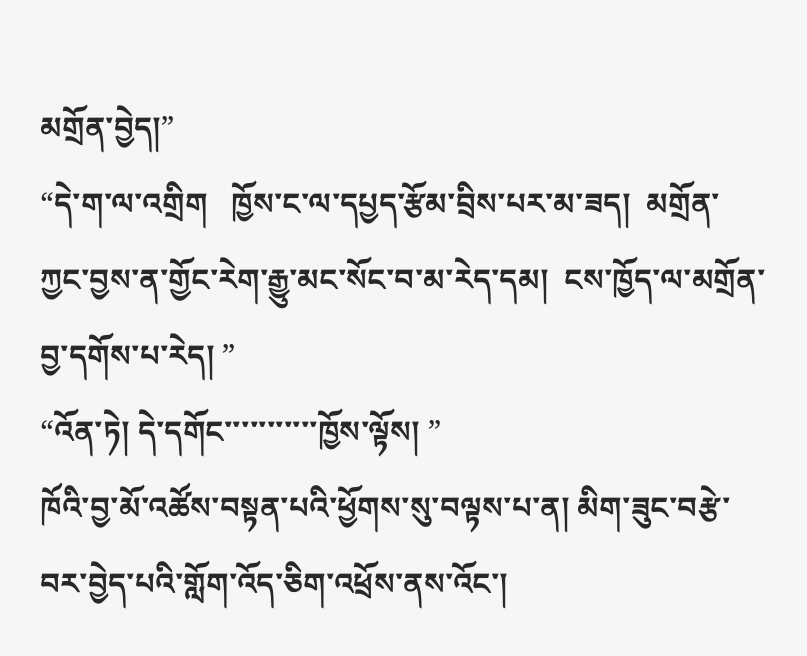མགྲོན་བྱེད།”
“དེ་ག་ལ་འགྲིག   ཁྱོས་ང་ལ་དཔྱད་རྩོམ་བྲིས་པར་མ་ཟད།  མགྲོན་ཀྱང་བྱས་ན་གྱོང་རེག་རྒྱུ་མང་སོང་བ་མ་རེད་དམ།  ངས་ཁྱོད་ལ་མགྲོན་བྱ་དགོས་པ་རེད། ”
“འོན་ཏེ། དེ་དགོང་་་་་་་་་་་ཁྱོས་ལྟོས། ”
ཁོའི་བྱ་མོ་འཚོས་བསྟན་པའི་ཕྱོགས་སུ་བལྟས་པ་ན། མིག་ཟུང་བརྩེ་བར་བྱེད་པའི་གློག་འོད་ཅིག་འཕྲོས་ནས་འོང་།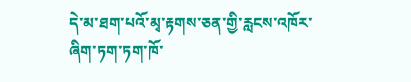དེ་མ་ཐག་པའོ་མྭ་རྟགས་ཅན་གྱི་རླངས་འཁོར་ཞིག་ཏག་ཏག་ཁོ་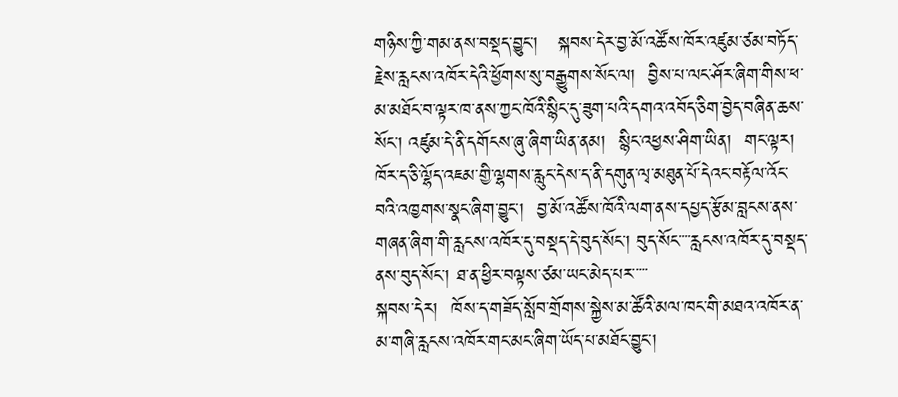གཉིས་ཀྱི་གམ་ནས་བསྡད་བྱུང་།   སྐབས་དེར་བྱ་མོ་འཚོས་ཁོར་འཛུམ་ཙམ་བཏོད་རྗེས་རླངས་འཁོར་དེའི་ཕྱོགས་སུ་བརྒྱུགས་སོང་ལ།  བྱིས་པ་ལང་ཤོར་ཞིག་གིས་ཕ་མ་མཐོང་བ་ལྟར་ཁ་ནས་ཀྱང་ཁོའི་སྙིང་དུ་ཟུག་པའི་དགའ་འབོད་ཅིག་བྱེད་བཞིན་ཆས་སོང་། འཛུམ་དེ་ནི་དགོངས་ཞུ་ཞིག་ཡིན་ནམ།  སྙིང་འཕྱས་ཤིག་ཡིན།  གང་ལྟར། ཁོར་ད་ཅི་ལྷོད་འཇམ་གྱི་ལྷགས་རླུང་དེས་ད་ནི་དགུན་ལྭ་མཐུན་པོ་དེའང་བརྟོལ་འོང་བའི་འཁྱགས་སྣང་ཞིག་བྱུང་།  བྱ་མོ་འཚོས་ཁོའི་ལག་ནས་དཔྱད་རྩོམ་བླངས་ནས་གཞན་ཞིག་གི་རླངས་འཁོར་དུ་བསྡད་དེ་བུད་སོང་། བུད་སོང་་་་རླངས་འཁོར་དུ་བསྡད་ནས་བུད་སོང་། ཐ་ན་ཕྱིར་བལྟས་ཙམ་ཡང་མེད་པར་་་་་
སྐབས་དེར།  ཁོས་ད་གཟོད་སློབ་གྲོགས་སྐྱེས་མ་ཚོའི་མལ་ཁང་གི་མཐའ་འཁོར་ན་མ་གཞི་རླངས་འཁོར་གང་མང་ཞིག་ཡོད་པ་མཐོང་བྱུང་།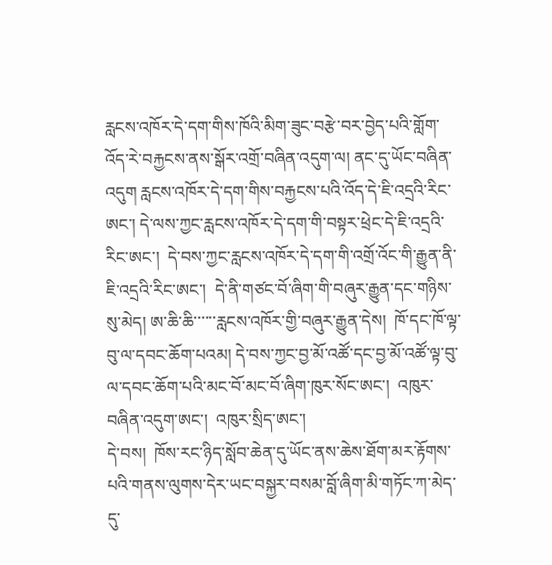རླངས་འཁོར་དེ་དག་གིས་ཁོའི་མིག་ཟུང་བརྩེ་བར་བྱེད་པའི་གློག་འོད་རེ་བརྐྱངས་ནས་སྒོར་འགྲོ་བཞིན་འདུག་ལ། ནང་དུ་ཡོང་བཞིན་འདུག རླངས་འཁོར་དེ་དག་གིས་བརྐྱངས་པའི་འོད་དེ་ཇི་འདྲའི་རིང་ཨང་། དེ་ལས་ཀྱང་རླངས་འཁོར་དེ་དག་གི་བསྟར་ཕྲེང་དེ་ཇི་འདྲའི་རིང་ཨང་།  དེ་བས་ཀྱང་རླངས་འཁོར་དེ་དག་གི་འགྲོ་འོང་གི་རྒྱུན་ནི་ཇི་འདྲའི་རིང་ཨང་།  དེ་ནི་གཙང་བོ་ཞིག་གི་བཞུར་རྒྱུན་དང་གཉིས་སུ་མེད། ཨ་ཆི་ཆི་་་་་་རླངས་འཁོར་གྱི་བཞུར་རྒྱུན་དེས།  ཁོ་དང་ཁོ་ལྟ་བུ་ལ་དབང་ཆོག་པའམ། དེ་བས་ཀྱང་བྱ་མོ་འཚོ་དང་བྱ་མོ་འཚོ་ལྟ་བུ་ལ་དབང་ཆོག་པའི་མང་བོ་མང་བོ་ཞིག་ཁུར་སོང་ཨང་།  འཁུར་བཞིན་འདུག་ཨང་།  འཁུར་སྲིད་ཨང་།
དེ་བས།  ཁོས་རང་ཉིད་སློབ་ཆེན་དུ་ཡོང་ནས་ཆེས་ཐོག་མར་རྟོགས་པའི་གནས་ལུགས་དེར་ཡང་བསྐྱར་བསམ་བློ་ཞིག་མི་གཏོང་ཀ་མེད་དུ་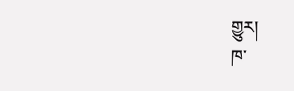གྱུར།
ཁ་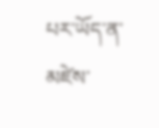པར་ཡོད་ན་མཛེས་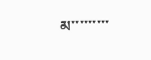མ་་་་་་་་་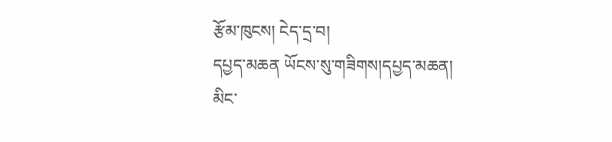རྩོམ་ཁུངས། ངེད་དྲ་བ།
དཔྱད་མཆན ཡོངས་སུ་གཟིགས།དཔྱད་མཆན།
མིང་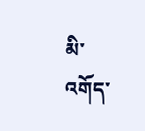མི་འགོད་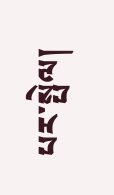པར་སྤེལ།